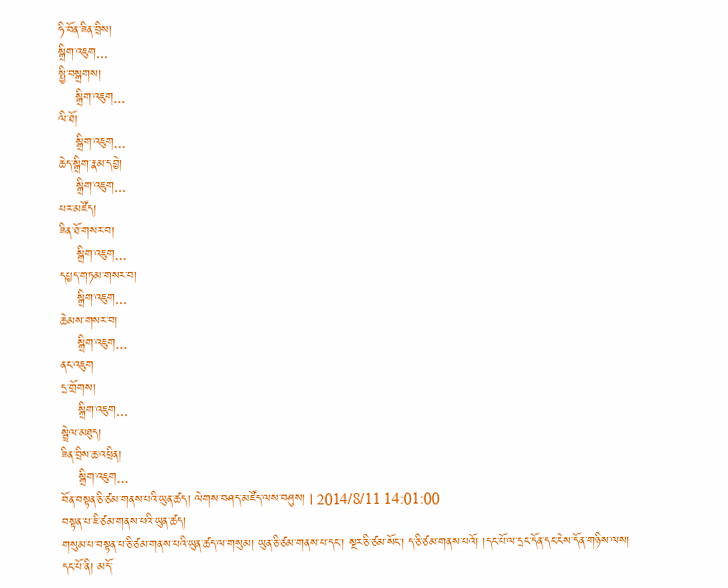ཧི་བོན་ཟིན་བྲིས།
སྒྲིག་འཇུག...
སྤྱི་བསྒྲགས།
    སྒྲིག་འཇུག...
ལི་ཐོ།
    སྒྲིག་འཇུག...
ཆེད་སྒྲིག་རྣམ་དབྱེ།
    སྒྲིག་འཇུག...
པར་མཛོད།
ཟིན་ཐོ་གསར་བ།
    སྒྲིག་འཇུག...
དཔྱད་གཏམ་གསར་བ།
    སྒྲིག་འཇུག...
ཆེམས་གསར་བ།
    སྒྲིག་འཇུག...
ནང་འཇུག
དྲ་གྲོགས།
    སྒྲིག་འཇུག...
སྦྲེལ་མཐུད།
ཟིན་བྲིས་ཆ་འཕྲིན།
    སྒྲིག་འཇུག...
བོན་བསྟན་ཅི་ཙམ་གནས་པའི་ཡུན་ཚད། ལེགས་བཤད་མཛོད་ལས་བཤུས། | 2014/8/11 14:01:00
བསྟན་པ་ཇི་ཙམ་གནས་པའི་ཡུན་ཚད།
གསུམ་པ་བསྟན་པ་ཅི་ཙམ་གནས་པའི་ཡུན་ཚད་ལ་གསུམ། ཡུན་ཅི་ཙམ་གནས་པ་དང་། སྔར་ཅི་ཙམ་སོང་། ད་ཅི་ཙམ་གནས་པའོ། །དང་པོ་ལ་དྲང་དོན་དང་ངེས་དོན་གཉིས་ལས། དང་པོ་ནི། མདོ་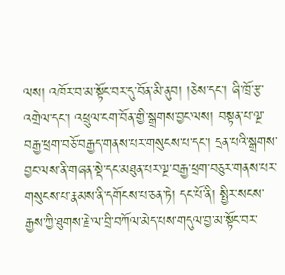ལས། འཁོར་བ་མ་སྟོང་བར་དུ་བོན་མི་ནུབ། །ཅེས་དང་། ཞི་ཁྲོ་རྩ་འགྲེལ་དང་། འཕྲུལ་ངག་བོན་གྱི་སྒྲགས་བྱང་ལས། བསྟན་པ་ལྔ་བརྒྱ་ཕྲག་བཅོ་བརྒྱད་གནས་པར་གསུངས་པ་དང་། དྲན་པའི་སྒྲགས་བྱང་ལས་ནི་གཞན་སྡེ་དང་མཐུན་པར་ལྔ་བརྒྱ་ཕྲག་བཅུར་གནས་པར་གསུངས་པ་རྣམས་ནི་དགོངས་པ་ཅན་ཏེ། དང་པོ་ནི། སྤྱིར་སངས་རྒྱས་ཀྱི་ཐུགས་རྗེ་ལ་བྲི་བཀོལ་མེད་པས་གདུལ་བྱ་མ་སྟོང་བར་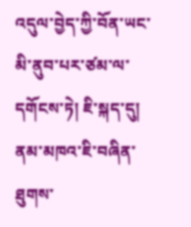འདུལ་བྱེད་ཀྱི་བོན་ཡང་མི་ནུབ་པར་ཙམ་ལ་དགོངས་ཏེ། ཇི་སྐད་དུ། ནམ་མཁའ་ཇི་བཞིན་ཐུགས་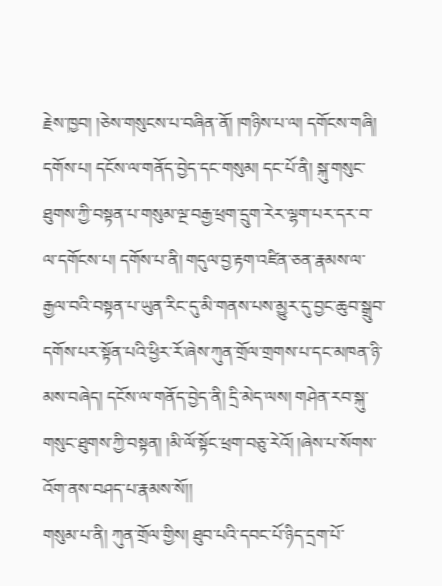རྗེས་ཁྱབ། །ཅེས་གསུངས་པ་བཞིན་ནོ། །གཉིས་པ་ལ། དགོངས་གཞི། དགོས་པ། དངོས་ལ་གནོད་བྱེད་དང་གསུམ། དང་པོ་ནི། སྐུ་གསུང་ཐུགས་ཀྱི་བསྟན་པ་གསུམ་ལྔ་བརྒྱ་ཕྲག་དྲུག་རེར་ལྷག་པར་དར་བ་ལ་དགོངས་པ། དགོས་པ་ནི། གདུལ་བྱ་རྟག་འཛིན་ཅན་རྣམས་ལ་རྒྱལ་བའི་བསྟན་པ་ཡུན་རིང་དུ་མི་གནས་པས་མྱུར་དུ་བྱང་ཆུབ་སྒྲུབ་དགོས་པར་སྟོན་པའི་ཕྱིར་རོ་ཞེས་ཀུན་གྲོལ་གྲགས་པ་དང་མཁན་ཉི་མས་བཞེད། དངོས་ལ་གནོད་བྱེད་ནི། དྲི་མེད་ལས། གཤེན་རབ་སྐུ་གསུང་ཐུགས་ཀྱི་བསྟན། །མི་ལོ་སྟོང་ཕྲག་བཅུ་རེའོ། །ཞེས་པ་སོགས་འོག་ནས་བཤད་པ་རྣམས་སོ།།
གསུམ་པ་ནི། ཀུན་གྲོལ་གྱིས། ཐུབ་པའི་དབང་པོ་ཉིད་དྲག་པོ་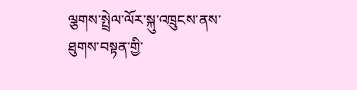ལྕགས་སྤྲེལ་ལོར་སྐུ་འཁྲུངས་ནས་ཐུགས་བསྟན་གྱི་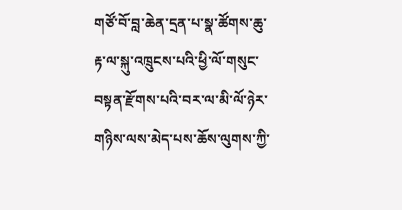གཙོ་བོ་བླ་ཆེན་དྲན་པ་སྣ་ཚོགས་ཆུ་རྟ་ལ་སྐུ་འཁྲུངས་པའི་ཕྱི་ལོ་གསུང་བསྟན་རྫོགས་པའི་བར་ལ་མི་ལོ་ཉེར་གཉིས་ལས་མེད་པས་ཆོས་ལུགས་ཀྱི་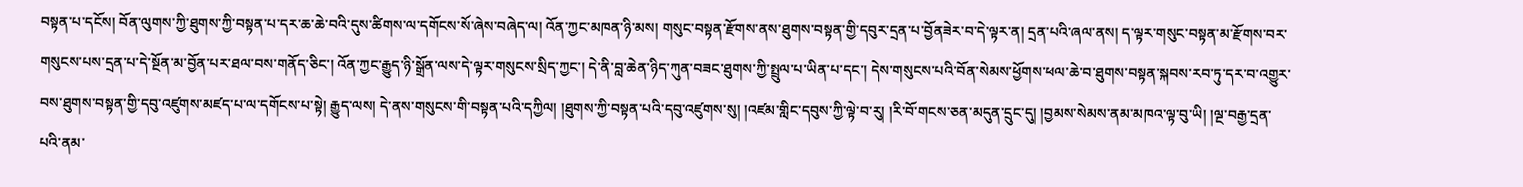བསྟན་པ་དངོས། བོན་ལུགས་ཀྱི་ཐུགས་ཀྱི་བསྟན་པ་དར་ཆ་ཆེ་བའི་དུས་ཚིགས་ལ་དགོངས་སོ་ཞེས་བཞེད་ལ། འོན་ཀྱང་མཁན་ཉི་མས། གསུང་བསྟན་རྫོགས་ནས་ཐུགས་བསྟན་གྱི་དབུར་དྲན་པ་བྱོནཟེར་བ་དེ་ལྟར་ན། དྲན་པའི་ཞལ་ནས། ད་ལྟར་གསུང་བསྟན་མ་རྫོགས་བར་གསུངས་པས་དྲན་པ་དེ་སྔོན་མ་བྱོན་པར་ཐལ་བས་གནོད་ཅིང་། འོན་ཀྱང་རྒྱུད་ཉི་སྒྲོན་ལས་དེ་ལྟར་གསུངས་སྲིད་ཀྱང་། དེ་ནི་བླ་ཆེན་ཉིད་ཀུན་བཟང་ཐུགས་ཀྱི་སྤྲུལ་པ་ཡིན་པ་དང་། དེས་གསུངས་པའི་བོན་སེམས་ཕྱོགས་ཕལ་ཆེ་བ་ཐུགས་བསྟན་སྐབས་རབ་ཏུ་དར་བ་འགྱུར་བས་ཐུགས་བསྟན་གྱི་དབུ་འཛུགས་མཛད་པ་ལ་དགོངས་པ་སྟེ། རྒྱུད་ལས། དེ་ནས་གསུངས་གི་བསྟན་པའི་དཀྱིལ། །ཐུགས་ཀྱི་བསྟན་པའི་དབུ་འཛུགས་སུ། །འཛམ་གླིང་དབུས་ཀྱི་ལྟེ་བ་རུ། །རི་བོ་གངས་ཅན་མདུན་དྲུང་དུ། །བྱམས་སེམས་ནམ་མཁའ་ལྟ་བུ་ཡི། །ལྔ་བརྒྱ་དྲན་པའི་ནམ་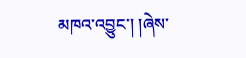མཁའ་འབྱུང་། །ཞེས་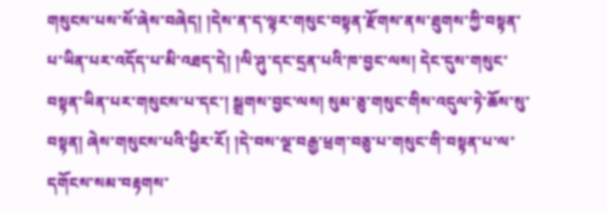གསུངས་པས་སོ་ཞེས་བཞེད། །དེས་ན་ད་ལྟར་གསུང་བསྟན་རྫོགས་ནས་ཐུགས་ཀྱི་བསྟན་པ་ཡིན་པར་འདོད་པ་མི་འཐད་དེ། །ལི་ཤུ་དང་དྲན་པའི་ཁ་བྱང་ལས། དེང་དུས་གསུང་བསྟན་ཡིན་པར་གསུངས་པ་དང་། སྒྲགས་བྱང་ལས། སུམ་ཅུ་གསུང་གིས་འདུལ་ཏེ་ཆོས་སུ་བསྟན། ཞེས་གསུངས་པའི་ཕྱིར་རོ། །དེ་བས་ལྔ་བརྒྱ་ཕྲག་བཅུ་པ་གསུང་གི་བསྟན་པ་ལ་དགོངས་སམ་བརྟགས་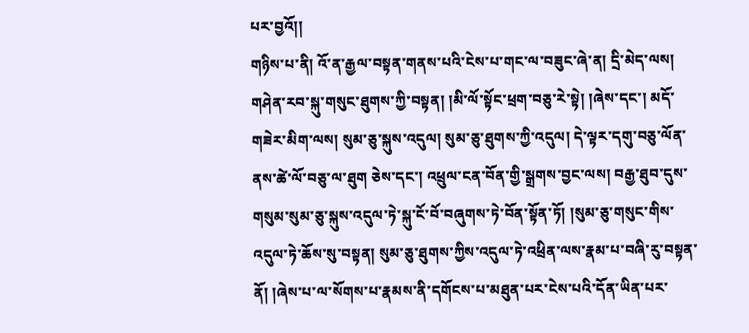པར་བྱའོ།།
གཉིས་པ་ནི། འོ་ན་རྒྱལ་བསྟན་གནས་པའི་ངེས་པ་གང་ལ་བཟུང་ཞེ་ན། དྲི་མེད་ལས། གཤེན་རབ་སྐུ་གསུང་ཐུགས་ཀྱི་བསྟན། །མི་ལོ་སྟོང་ཕྲག་བཅུ་རེ་སྟེ། །ཞེས་དང་། མདོ་གཟེར་མིག་ལས། སུམ་ཅུ་སྐུས་འདུལ། སུམ་ཅུ་ཐུགས་ཀྱི་འདུལ། དེ་ལྟར་དགུ་བཅུ་ལོན་ནས་ཚེ་ལོ་བཅུ་ལ་ཐུག ཅེས་དང་། འཕྲུལ་ངན་བོན་གྱི་སྒྲགས་བྱང་ལས། བརྒྱ་ཐུབ་དུས་གསུམ་སུམ་ཅུ་སྐུས་འདུལ་ཏེ་སྐུ་ངོ་བོ་བཞུགས་ཏེ་བོན་སྟོན་ཏོ། །སུམ་ཅུ་གསུང་གིས་འདུལ་ཏེ་ཆོས་སུ་བསྟན། སུམ་ཅུ་ཐུགས་ཀྱིས་འདུལ་ཏེ་འཕྲིན་ལས་རྣམ་པ་བཞི་རུ་བསྟན་ནོ། །ཞེས་པ་ལ་སོགས་པ་རྣམས་ནི་དགོངས་པ་མཐུན་པར་ངེས་པའི་དོན་ཡིན་པར་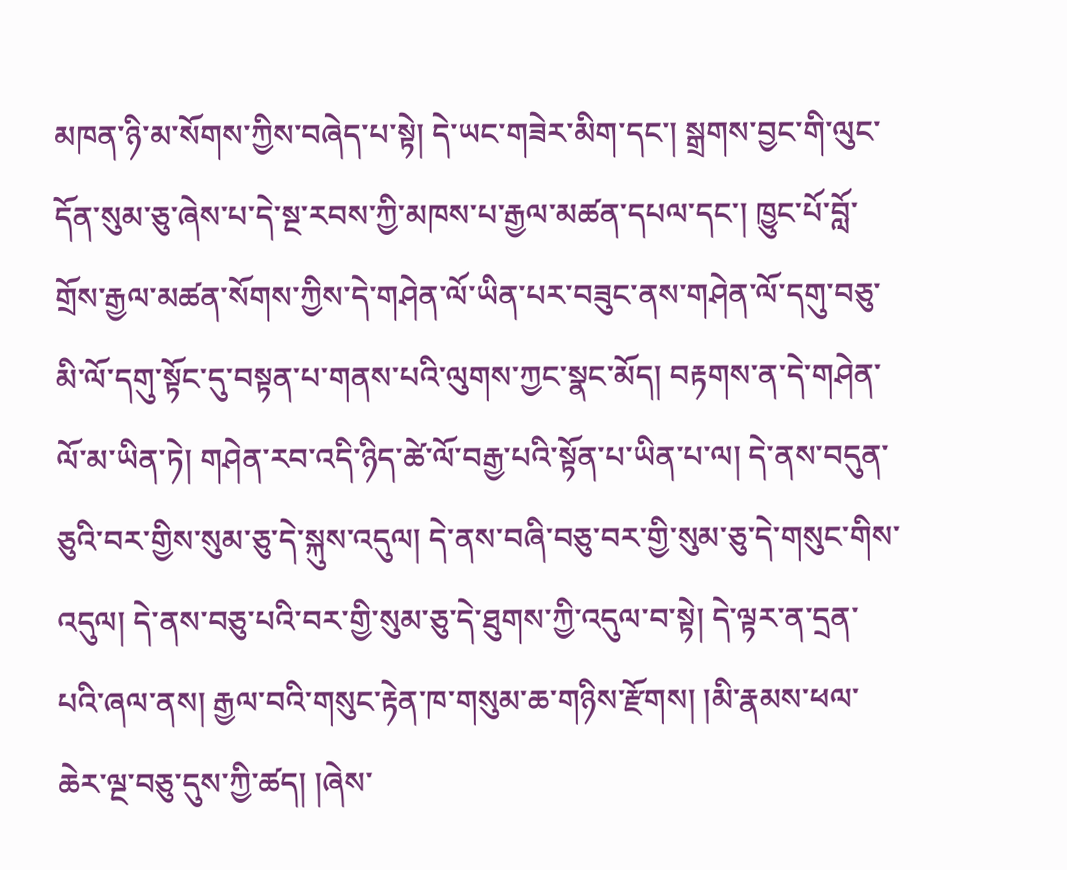མཁན་ཉི་མ་སོགས་ཀྱིས་བཞེད་པ་སྟེ། དེ་ཡང་གཟེར་མིག་དང་། སྒྲགས་བྱང་གི་ལུང་དོན་སུམ་ཅུ་ཞེས་པ་དེ་སྔ་རབས་ཀྱི་མཁས་པ་རྒྱལ་མཚན་དཔལ་དང་། ཁྱུང་པོ་བློ་གྲོས་རྒྱལ་མཚན་སོགས་ཀྱིས་དེ་གཤེན་ལོ་ཡིན་པར་བཟུང་ནས་གཤེན་ལོ་དགུ་བཅུ་མི་ལོ་དགུ་སྟོང་དུ་བསྟན་པ་གནས་པའི་ལུགས་ཀྱང་སྣང་མོད། བརྟགས་ན་དེ་གཤེན་ལོ་མ་ཡིན་ཏེ། གཤེན་རབ་འདི་ཉིད་ཚེ་ལོ་བརྒྱ་པའི་སྟོན་པ་ཡིན་པ་ལ། དེ་ནས་བདུན་ཅུའི་བར་གྱིས་སུམ་ཅུ་དེ་སྐུས་འདུལ། དེ་ནས་བཞི་བཅུ་བར་གྱི་སུམ་ཅུ་དེ་གསུང་གིས་འདུལ། དེ་ནས་བཅུ་པའི་བར་གྱི་སུམ་ཅུ་དེ་ཐུགས་ཀྱི་འདུལ་བ་སྟེ། དེ་ལྟར་ན་དྲན་པའི་ཞལ་ནས། རྒྱལ་བའི་གསུང་རྟེན་ཁ་གསུམ་ཆ་གཉིས་རྫོགས། །མི་རྣམས་ཕལ་ཆེར་ལྔ་བཅུ་དུས་ཀྱི་ཚད། །ཞེས་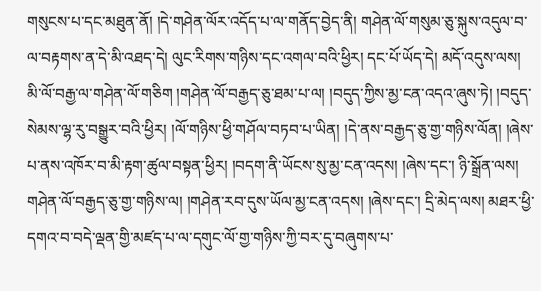གསུངས་པ་དང་མཐུན་ནོ། །དེ་གཤེན་ལོར་འདོད་པ་ལ་གནོད་བྱེད་ནི། གཤེན་ལོ་གསུམ་ཅུ་སྐུས་འདུལ་བ་ལ་བརྟགས་ན་དེ་མི་འཐད་དེ། ལུང་རིགས་གཉིས་དང་འགལ་བའི་ཕྱིར། དང་པོ་ཡོད་དེ། མདོ་འདུས་ལས། མི་ལོ་བརྒྱ་ལ་གཤེན་ལོ་གཅིག །གཤེན་ལོ་བརྒྱད་ཅུ་ཐམ་པ་ལ། །བདུད་ཀྱིས་མྱ་ངན་འདའ་ཞུས་ཏེ། །བདུད་སེམས་ལྷ་རུ་བསྒྱུར་བའི་ཕྱིར། །ལོ་གཉིས་ཕྱི་གཤོལ་བཏབ་པ་ཡིན། །དེ་ནས་བརྒྱད་ཅུ་གྱ་གཉིས་ལོན། །ཞེས་པ་ནས་འཁོར་བ་མི་རྟག་ཚུལ་བསྟན་ཕྱིར། །བདག་ནི་ཡོངས་སུ་མྱ་ངན་འདས། །ཞེས་དང་། ཉི་སྒྲོན་ལས། གཤེན་ལོ་བརྒྱད་ཅུ་གྱ་གཉིས་ལ། །གཤེན་རབ་དུས་ཡོལ་མྱ་ངན་འདས། །ཞེས་དང་། དྲི་མེད་ལས། མཐར་ཕྱི་དགའ་བ་བདེ་ལྡན་གྱི་མཛད་པ་ལ་དགུང་ལོ་གྱ་གཉིས་ཀྱི་བར་དུ་བཞུགས་པ་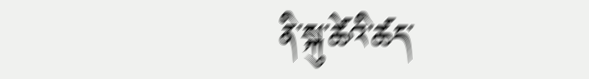ནི་སྐུ་ཚེའི་ཚད་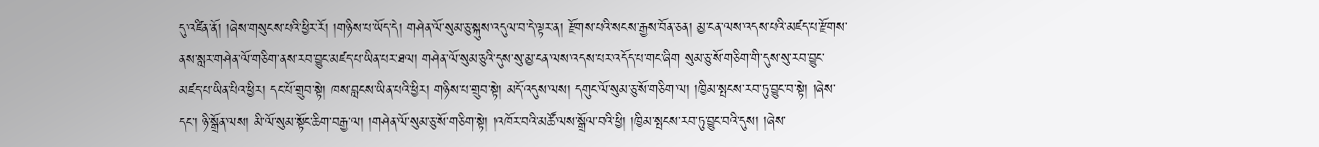དུ་འཛིན་ནོ། །ཞེས་གསུངས་པའི་ཕྱིར་རོ། །གཉིས་པ་ཡོད་དེ། གཤེན་ལོ་སུམ་ཅུ་སྐུས་འདུལ་བ་དེ་ལྟར་ན། རྫོགས་པའི་སངས་རྒྱས་བོན་ཅན། མྱ་ངན་ལས་འདས་པའི་མཛད་པ་རྫོགས་ནས་སླར་གཤེན་ལོ་གཅིག་ནས་རབ་བྱུང་མཛད་པ་ཡིན་པར་ཐལ། གཤེན་ལོ་སུམ་ཅུའི་དུས་སུ་མྱ་ངན་ལས་འདས་པར་འདོད་པ་གང་ཞིག སུམ་ཅུ་སོ་གཅིག་གི་དུས་སུ་རབ་བྱུང་མཛད་པ་ཡིན་པིའ་ཕྱིར། དང་པོ་གྲུབ་སྟེ། ཁས་བླངས་ཡིན་པའི་ཕྱིར། གཉིས་པ་གྲུབ་སྟེ། མདོ་འདུས་ལས། དགུང་ལོ་སུམ་ཅུ་སོ་གཅིག་ལ། །ཁྱིམ་སྤངས་རབ་ཏུ་བྱུང་བ་སྟེ། །ཞེས་དང་། ཉི་སྒྲོན་ལས། མི་ལོ་སུམ་སྟོང་ཆིག་བརྒྱ་ལ། །གཤེན་ལོ་སུམ་ཅུ་སོ་གཅིག་སྟེ། །འཁོར་བའི་མཚོ་ལས་སྒྲོལ་བའི་ཕྱི། །ཁྱིམ་སྤངས་རབ་ཏུ་བྱུང་བའི་དུས། །ཞེས་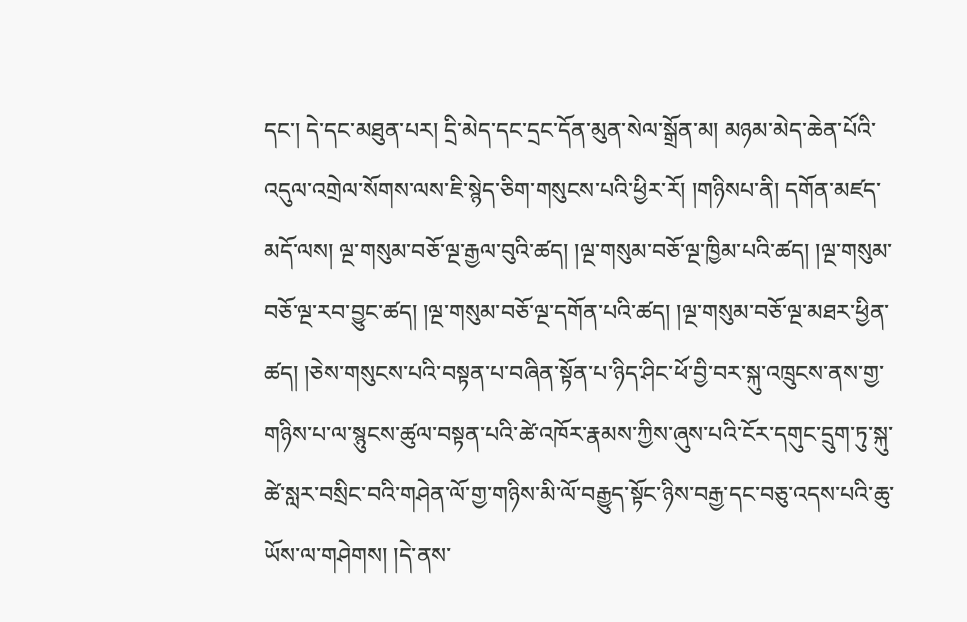དང་། དེ་དང་མཐུན་པར། དྲི་མེད་དང་དྲང་དོན་མུན་སེལ་སྒྲོན་མ། མཉམ་མེད་ཆེན་པོའི་འདུལ་འགྲེལ་སོགས་ལས་ཇི་སྙེད་ཅིག་གསུངས་པའི་ཕྱིར་རོ། །གཉིསཔ་ནི། དགོན་མཛད་མདོ་ལས། ལྔ་གསུམ་བཅོ་ལྔ་རྒྱལ་བུའི་ཚད། །ལྔ་གསུམ་བཅོ་ལྔ་ཁྱིམ་པའི་ཚད། །ལྔ་གསུམ་བཅོ་ལྔ་རབ་བྱུང་ཚད། །ལྔ་གསུམ་བཅོ་ལྔ་དགོན་པའི་ཚད། །ལྔ་གསུམ་བཅོ་ལྔ་མཐར་ཕྱིན་ཚད། །ཅེས་གསུངས་པའི་བསྟན་པ་བཞིན་སྟོན་པ་ཉིད་ཤིང་ཕོ་བྱི་བར་སྐུ་འཁྲུངས་ནས་གྱ་གཉིས་པ་ལ་སྙུངས་ཚུལ་བསྟན་པའི་ཚེ་འཁོར་རྣམས་ཀྱིས་ཞུས་པའི་ངོར་དགུང་དྲུག་ཏུ་སྐུ་ཚེ་སླར་བསྲིང་བའི་གཤེན་ལོ་གྱ་གཉིས་མི་ལོ་བརྒྱུད་སྟོང་ཉིས་བརྒྱ་དང་བཅུ་འདས་པའི་ཆུ་ཡོས་ལ་གཤེགས། །དེ་ནས་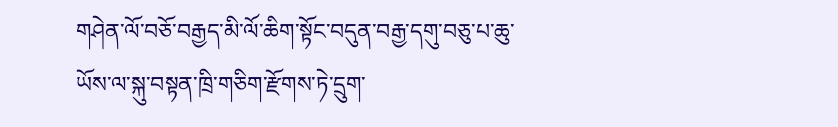གཤེན་ལོ་བཅོ་བརྒྱད་མི་ལོ་ཆིག་སྟོང་བདུན་བརྒྱ་དགུ་བཅུ་པ་ཆུ་ཡོས་ལ་སྐུ་བསྟན་ཁྲི་གཅིག་རྫོགས་ཏེ་དྲུག་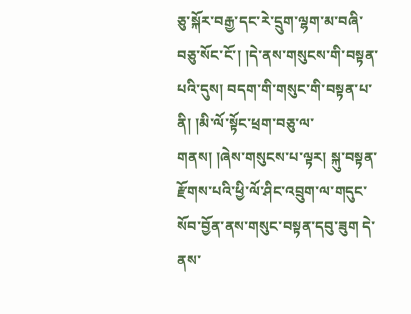ཅུ་སྐོར་བརྒྱ་དང་རེ་དྲུག་ལྷག་མ་བཞི་བཅུ་སོང་ངོ་། །དེ་ནས་གསུངས་གི་བསྟན་པའི་དུས། བདག་གི་གསུང་གི་བསྟན་པ་ནི། །མི་ལོ་སྟོང་ཕྲག་བཅུ་ལ་གནས། །ཞེས་གསུངས་པ་ལྟར། སྐུ་བསྟན་རྫོགས་པའི་ཕྱི་ལོ་ཤིང་འབྲུག་ལ་གདུང་སོབ་བྱོན་ནས་གསུང་བསྟན་དབུ་ཟུག དེ་ནས་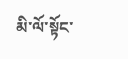མི་ལོ་སྟོང་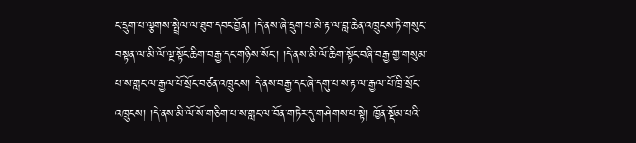ང་དྲུག་པ་ལྕགས་སྤྲེལ་ལ་ཐུབ་དབང་བྱོན། །དེ་ནས་ཞེ་དྲུག་པ་མེ་རྟ་ལ་བླ་ཆེན་འཁྲུངས་ཏེ་གསུང་བསྟན་ལ་མི་ལོ་ལྔ་སྟོང་ཆིག་བརྒྱ་དང་གཉིས་སོང་། །དེ་ནས་མི་ལོ་ཆིག་སྟོང་བཞི་བརྒྱ་གྱ་གསུམ་པ་ས་གླང་ལ་རྒྱལ་པོ་སྲོང་བཙན་འཁྲུངས། དེ་ནས་བརྒྱ་དང་ཞེ་དགུ་པ་ས་རྟ་ལ་རྒྱལ་པོ་ཁྲི་སྲོང་འཁྲུངས། །དེ་ནས་མི་ལོ་སོ་གཅིག་པ་ས་གླང་ལ་བོན་གཏེར་དུ་གཤེགས་པ་སྟེ། ཁྱོན་སྡོམ་པའི་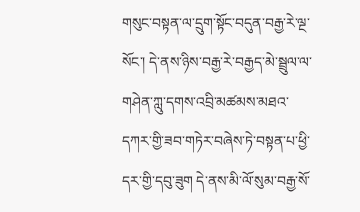གསུང་བསྟན་ལ་དྲུག་སྟོང་བདུན་བརྒྱ་རེ་ལྔ་སོང་། དེ་ནས་ཉིས་བརྒྱ་རེ་བརྒྱད་མེ་སྦྲུལ་ལ་གཤེན་ཀླུ་དགས་འབྲི་མཚམས་མཐའ་དཀར་གྱི་ཟབ་གཏེར་བཞེས་ཏེ་བསྟན་པ་ཕྱི་དར་གྱི་དབུ་ཟུག དེ་ནས་མི་ལོ་སུམ་བརྒྱ་སོ་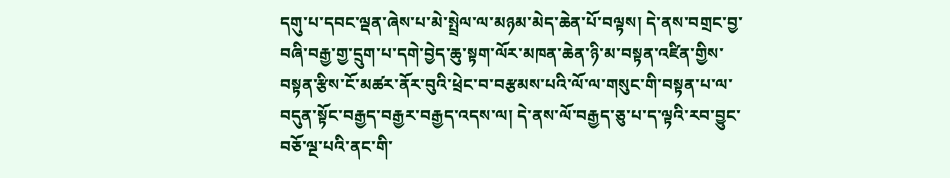དགུ་པ་དབང་ལྡན་ཞེས་པ་མེ་སྤྲེལ་ལ་མཉམ་མེད་ཆེན་པོ་བལྟས། དེ་ནས་བགྲང་བྱ་བཞི་བརྒྱ་གྱ་དྲུག་པ་དགེ་བྱེད་ཆུ་སྟག་ལོར་མཁན་ཆེན་ཉི་མ་བསྟན་འཛིན་གྱིས་བསྟན་རྩིས་ངོ་མཚར་ནོར་བུའི་ཕྲེང་བ་བརྩམས་པའི་ལོ་ལ་གསུང་གི་བསྟན་པ་ལ་བདུན་སྟོང་བརྒྱད་བརྒྱར་བརྒྱད་འདས་ལ། དེ་ནས་ལོ་བརྒྱད་ཅུ་པ་ད་ལྟའི་རབ་བྱུང་བཅོ་ལྔ་པའི་ནང་གི་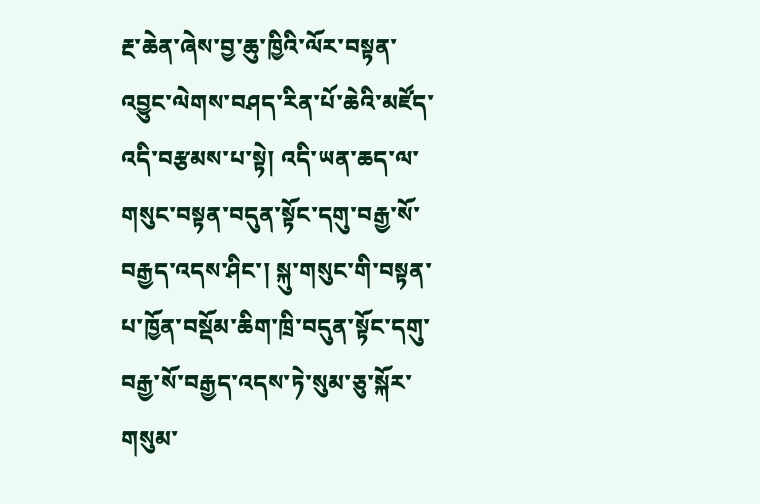རྔ་ཆེན་ཞེས་བྱ་ཆུ་ཁྱིའི་ལོར་བསྟན་འབྱུང་ལེགས་བཤད་རིན་པོ་ཆེའི་མཛོད་འདི་བརྩམས་པ་སྟེ། འདི་ཡན་ཆད་ལ་གསུང་བསྟན་བདུན་སྟོང་དགུ་བརྒྱ་སོ་བརྒྱད་འདས་ཤིང་། སྐུ་གསུང་གི་བསྟན་པ་ཁྱོན་བསྡོམ་ཆིག་ཁྲི་བདུན་སྟོང་དགུ་བརྒྱ་སོ་བརྒྱད་འདས་ཏེ་སུམ་ཅུ་སྐོར་གསུམ་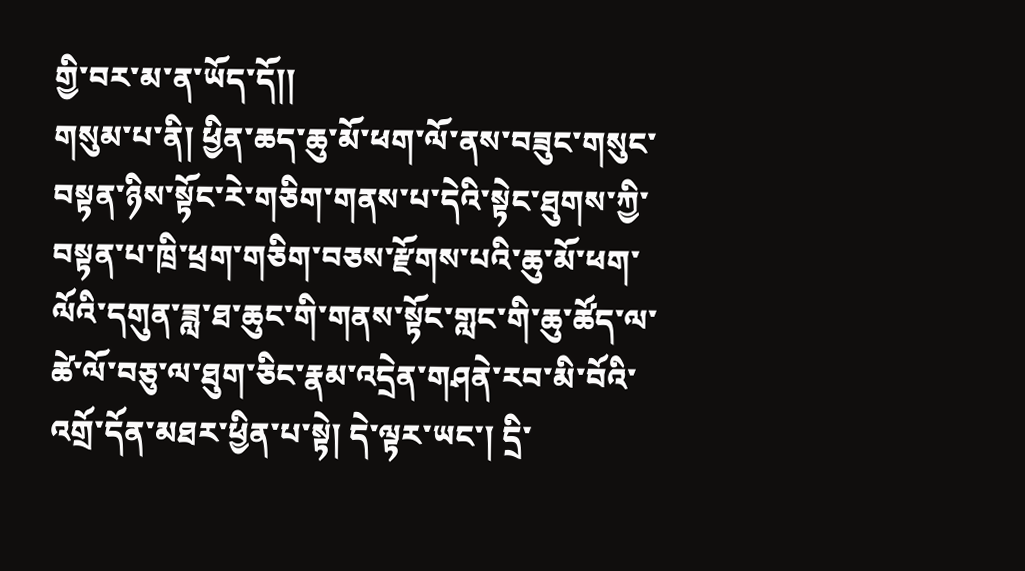གྱི་བར་མ་ན་ཡོད་དོ།།
གསུམ་པ་ནི། ཕྱིན་ཆད་ཆུ་མོ་ཕག་ལོ་ནས་བཟུང་གསུང་བསྟན་ཉིས་སྟོང་རེ་གཅིག་གནས་པ་དེའི་སྟེང་ཐུགས་ཀྱི་བསྟན་པ་ཁྲི་ཕྲག་གཅིག་བཅས་རྫོགས་པའི་ཆུ་མོ་ཕག་ལོའི་དགུན་ཟླ་ཐ་ཆུང་གི་གནས་སྟོང་གླང་གི་ཆུ་ཚོད་ལ་ཚེ་ལོ་བཅུ་ལ་ཐུག་ཅིང་རྣམ་འདྲེན་གཤནེ་རབ་མི་བོའི་འགྲོ་དོན་མཐར་ཕྱིན་པ་སྟེ། དེ་ལྟར་ཡང་། དྲི་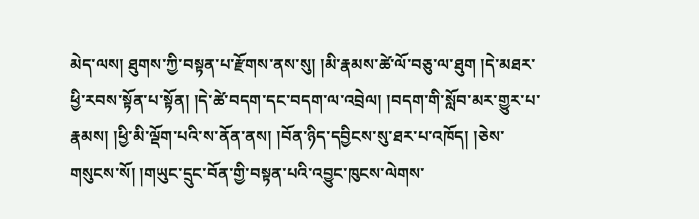མེད་ལས། ཐུགས་ཀྱི་བསྟན་པ་རྫོགས་ནས་སུ། །མི་རྣམས་ཚེ་ལོ་བཅུ་ལ་ཐུག །དེ་མཐར་ཕྱི་རབས་སྟོན་པ་སྟོན། །དེ་ཚེ་བདག་དང་བདག་ལ་འབྲེལ། །བདག་གི་སློབ་མར་གྱུར་པ་རྣམས། །ཕྱི་མི་ལྡོག་པའི་ས་ནོན་ནས། །བོན་ཉིད་དབྱིངས་སུ་ཐར་པ་འཁོད། །ཅེས་གསུངས་སོ། །གཡུང་དྲུང་བོན་གྱི་བསྟན་པའི་འབྱུང་ཁུངས་ལེགས་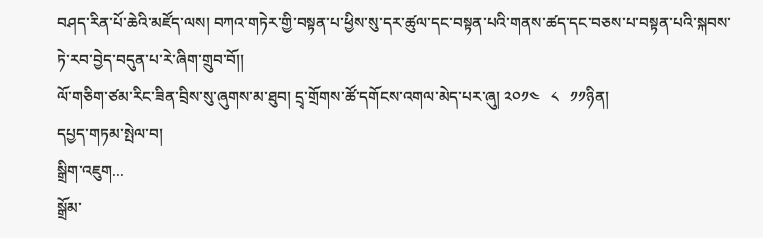བཤད་རིན་པོ་ཆེའི་མཛོད་ལས། བཀའ་གཏེར་གྱི་བསྟན་པ་ཕྱིས་སུ་དར་ཚུལ་དང་བསྟན་པའི་གནས་ཚད་དང་བཅས་པ་བསྟན་པའི་སྐབས་ཏེ་རབ་བྱེད་བདུན་པ་རེ་ཞིག་གྲུབ་བོ།།
ལོ་གཅིག་ཙམ་རིང་ཟིན་བྲིས་སུ་ཞུགས་མ་ཐུབ། དྲྭ་གྲོགས་ཚོ་དགོངས་འགལ་མེད་པར་ཞུ། ༢༠༡༤   ༨   ༡༡ཉིན།
དཔྱད་གཏམ་སྤེལ་བ།
སྒྲིག་འཇུག...
སྒྲོམ་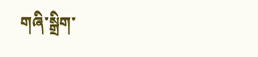གཞི་སྒྲིག་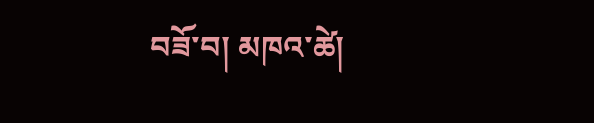བཟོ་བ། མཁའ་ཚེ།